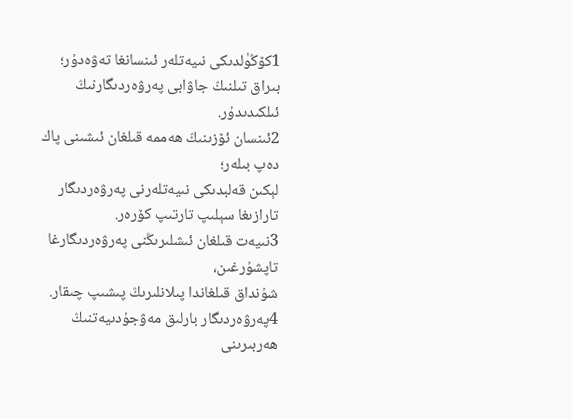1كۆڭۈلدىكى نىيەتلەر ئىنسانغا تەۋەدۇر؛
بىراق تىلنىڭ جاۋابى پەرۋەردىگارنىڭ ئىلكىدىدۇر.
2ئىنسان ئۆزىنىڭ ھەممە قىلغان ئىشىنى پاك دەپ بىلەر؛
لېكىن قەلبدىكى نىيەتلەرنى پەرۋەردىگار تارازىغا سېلىپ تارتىپ كۆرەر.
3نىيەت قىلغان ئىشلىرىڭنى پەرۋەردىگارغا تاپشۇرغىن،
شۇنداق قىلغاندا پىلانلىرىڭ پىشىپ چىقار.
4پەرۋەردىگار بارلىق مەۋجۇدىيەتنىڭ ھەربىرىنى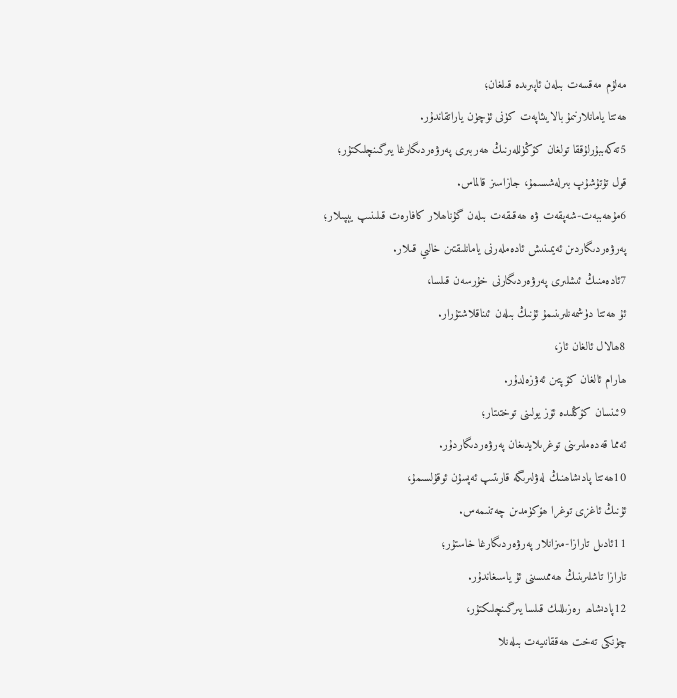مەلۇم مەقسەت بىلەن ئاپىرىدە قىلغان؛
ھەتتا يامانلارنىمۇ بالايىئاپەت كۈنى ئۈچۈن ياراتقاندۇر.
5تەكەببۇرلۇققا تولغان كۆڭۈللەرنىڭ ھەربىرى پەرۋەردىگارغا يىرگىنچلىكتۇر؛
قول تۇتۇشۇپ بىرلەشسىمۇ، جازاسىز قالماس.
6مۇھەببەت-شەپقەت ۋە ھەقىقەت بىلەن گۇناھلار كافارەت قىلىنىپ يېپىلار؛
پەرۋەردىگاردىن ئەيمىنىش ئادەملەرنى يامانلىقتىن خالىي قىلار.
7ئادەمنىڭ ئىشلىرى پەرۋەردىگارنى خۇرسەن قىلسا،
ئۇ ھەتتا دۈشمەنلىرىنىمۇ ئۇنىڭ بىلەن ئىناقلاشتۇرار.
8ھالال ئالغان ئاز،
ھارام ئالغان كۆپتىن ئەۋزەلدۇر.
9ئىنسان كۆڭلىدە ئۆز يولىنى توختىتار؛
ئەمما قەدەملىرىنى توغرىلايدىغان پەرۋەردىگاردۇر.
10ھەتتا پادىشاھنىڭ لەۋلىرىگە قارىتىپ ئەپسۇن ئوقۇلسىمۇ،
ئۇنىڭ ئاغزى توغرا ھۆكۈمدىن چەتنىمەس.
11ئادىل تارازا-مىزانلار پەرۋەردىگارغا خاستۇر؛
تارازا تاشلىرىنىڭ ھەممىسىنى ئۇ ياسىغاندۇر.
12پادىشاھ رەزىللىك قىلسا يىرگىنچلىكتۇر،
چۈنكى تەخت ھەققانىيەت بىلەنلا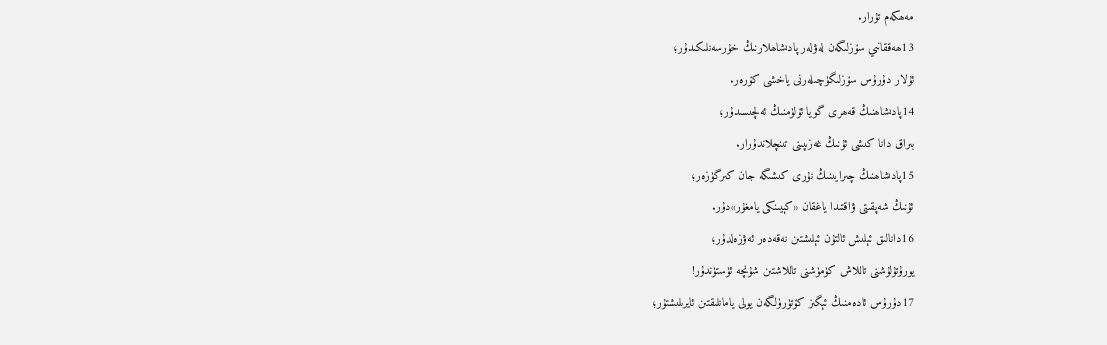مەھكەم تۇرار.
13ھەققانىي سۆزلىگەن لەۋلەر پادىشاھلارنىڭ خۇرسەنلىكىدۇر؛
ئۇلار دۇرۇس سۆزلىگۈچىلەرنى ياخشى كۆرەر.
14پادىشاھنىڭ قەھرى گويا ئۆلۈمنىڭ ئەلچىسىدۇر؛
بىراق دانا كىشى ئۇنىڭ غەزىپىنى تىنچلاندۇرار.
15پادىشاھنىڭ چىرايىنىڭ نۇرى كىشىگە جان كىرگۈزەر؛
ئۇنىڭ شەپقىتى ۋاقتىدا ياغقان «كېيىنكى يامغۇر»دۇر.
16دانالىق ئېلىش ئالتۇن ئېلىشتىن نەقەدەر ئەۋزەلدۇر؛
يورۇتۇلۇشنى تاللاش كۈمۈشنى تاللاشتىن شۇنچە ئۈستۈندۇر!
17دۇرۇس ئادەمنىڭ ئېگىز كۆتۈرۈلگەن يولى يامانلىقتىن ئايرىلىشتۇر؛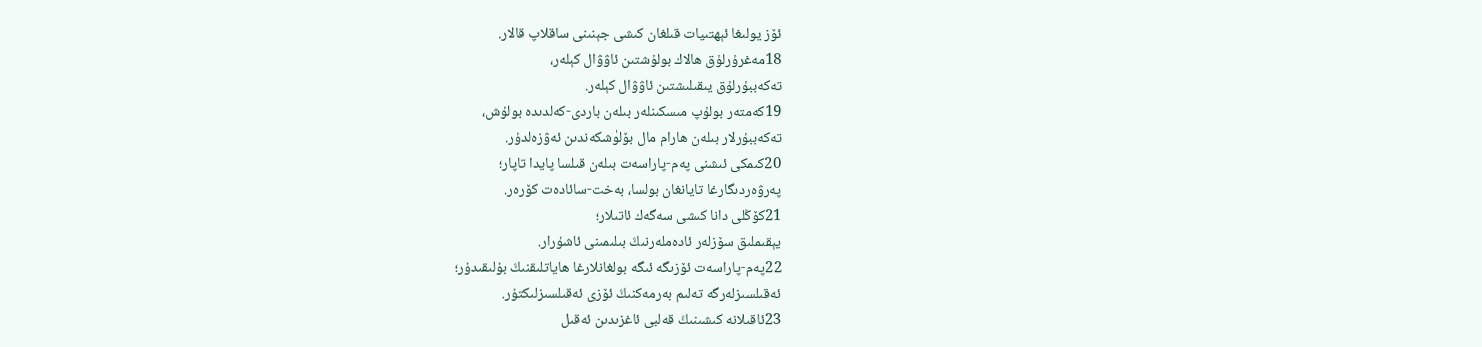ئۆز يولىغا ئېھتىيات قىلغان كىشى جېنىنى ساقلاپ قالار.
18مەغرۇرلۇق ھالاك بولۇشتىن ئاۋۋال كېلەر،
تەكەببۇرلۇق يىقىلىشتىن ئاۋۋال كېلەر.
19كەمتەر بولۇپ مىسكىنلەر بىلەن باردى-كەلدىدە بولۇش،
تەكەببۇرلار بىلەن ھارام مال بۆلۈشكەندىن ئەۋزەلدۇر.
20كىمكى ئىشنى پەم-پاراسەت بىلەن قىلسا پايدا تاپار؛
پەرۋەردىگارغا تايانغان بولسا، بەخت-سائادەت كۆرەر.
21كۆڭلى دانا كىشى سەگەك ئاتىلار؛
يېقىملىق سۆزلەر ئادەملەرنىڭ بىلىمىنى ئاشۇرار.
22پەم-پاراسەت ئۆزىگە ئىگە بولغانلارغا ھاياتلىقنىڭ بۇلىقىدۇر؛
ئەقىلسىزلەرگە تەلىم بەرمەكنىڭ ئۆزى ئەقىلسىزلىكتۇر.
23ئاقىلانە كىشىنىڭ قەلبى ئاغزىدىن ئەقىل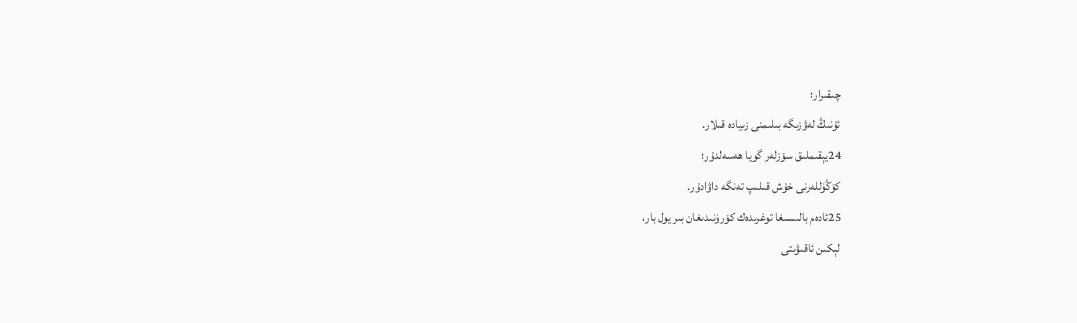چىقىرار؛
ئۇنىڭ لەۋزىگە بىلىمنى زىيادە قىلار.
24يېقىملىق سۆزلەر گويا ھەسەلدۇر؛
كۆڭۈللەرنى خۇش قىلىپ تەنگە داۋادۇر.
25ئادەم بالىسىغا توغرىدەك كۆرۈنىدىغان بىر يول بار،
لېكىن ئاقىۋىتى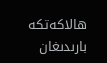ھالاكەتكە بارىدىغان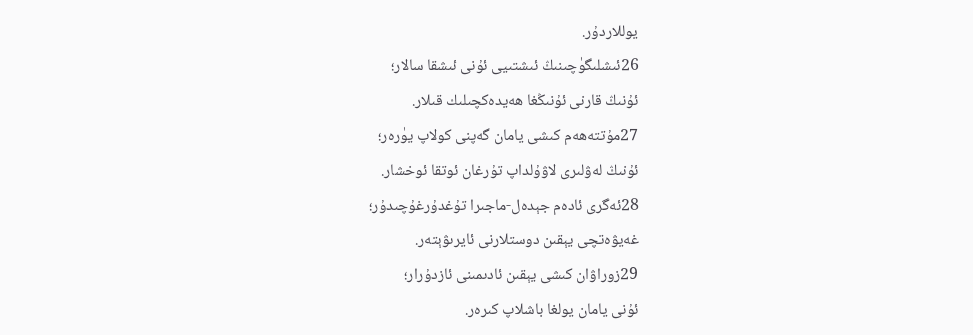يوللاردۇر.
26ئىشلىگۈچىنىڭ ئىشتىيى ئۇنى ئىشقا سالار؛
ئۇنىڭ قارنى ئۇنىڭغا ھەيدەكچىلىك قىلار.
27مۇتتەھەم كىشى يامان گەپنى كولاپ يۈرەر؛
ئۇنىڭ لەۋلىرى لاۋۇلداپ تۇرغان ئوتقا ئوخشار.
28ئەگرى ئادەم جېدەل-ماجىرا تۇغدۇرغۇچىدۇر؛
غەيۋەتچى يېقىن دوستلارنى ئايرىۋېتەر.
29زوراۋان كىشى يېقىن ئادىمىنى ئازدۇرار؛
ئۇنى يامان يولغا باشلاپ كىرەر.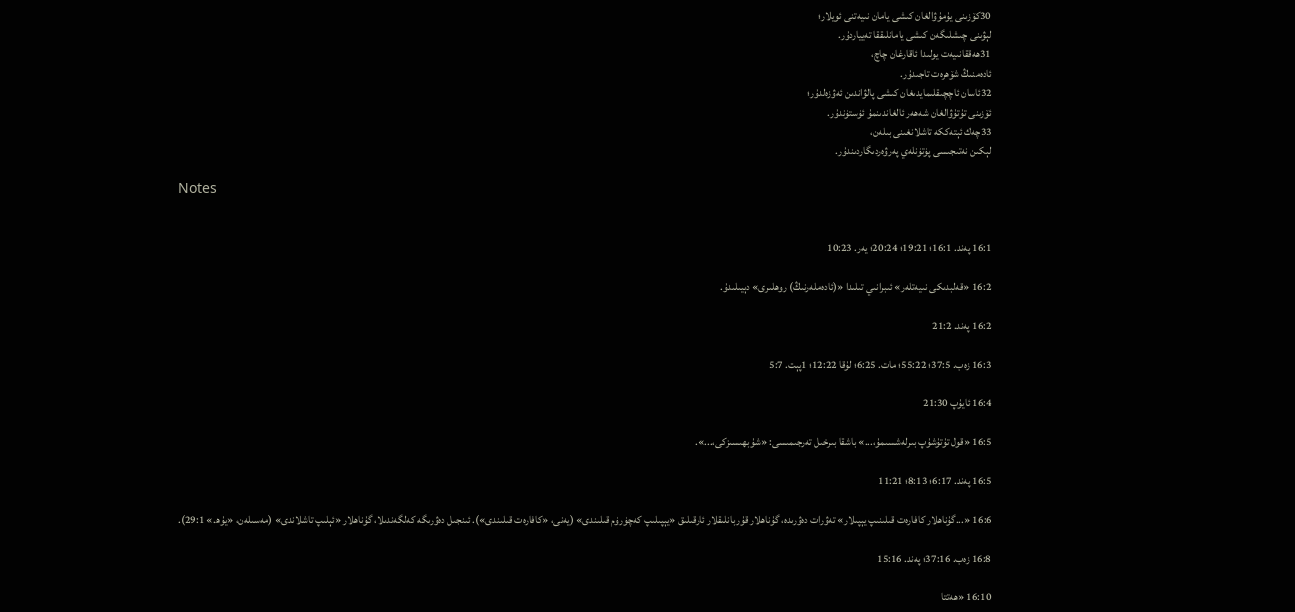30كۆزىنى يۇمۇۋالغان كىشى يامان نىيەتنى ئويلار؛
لېۋىنى چىشلىگەن كىشى يامانلىققا تەيياردۇر.
31ھەققانىيەت يولىدا ئاقارغان چاچ،
ئادەمنىڭ شۆھرەت تاجىدۇر.
32ئاسان ئاچچىقلىمايدىغان كىشى پالۋاندىن ئەۋزەلدۇر؛
ئۆزىنى تۇتۇۋالغان شەھەر ئالغاندىنمۇ ئۈستۈندۇر.
33چەك ئېتەككە تاشلانغىنى بىلەن،
لېكىن نەتىجىسى پۈتۈنلەي پەرۋەردىگاردىندۇر.

Notes


16:1 پەند. 16:1؛ 19:21؛ 20:24؛ يەر. 10:23

16:2 «قەلبدىكى نىيەتلەر» ئىبرانىي تىلىدا «(ئادەملەرنىڭ) روھلىرى» دېيىلىدۇ.

16:2 پەند. 21:2

16:3 زەب. 37:5؛ 55:22؛ مات. 6:25؛ لۇقا 12:22؛ 1پېت. 5:7

16:4 ئايۇپ 21:30

16:5 «قول تۇتۇشۇپ بىرلەشسىمۇ،...» باشقا بىرخىل تەرجىمىسى: «شۇبھىسىزكى،...».

16:5 پەند. 6:17؛ 8:13؛ 11:21

16:6 «...گۇناھلار كافارەت قىلىنىپ يېپىلار» تەۋرات دەۋرىدە، گۇناھلار قۇربانلىقلار ئارقىلىق «يېپىلىپ كەچۈرۈم قىلىندى» (يەنى، «كافارەت قىلىندى»). ئىنجىل دەۋرىگە كەلگەندىلا، گۇناھلار «ئېلىپ تاشلاندى» (مەسىلەن، «يۇھ.» 29:1).

16:8 زەب. 37:16؛ پەند. 15:16

16:10 «ھەتتا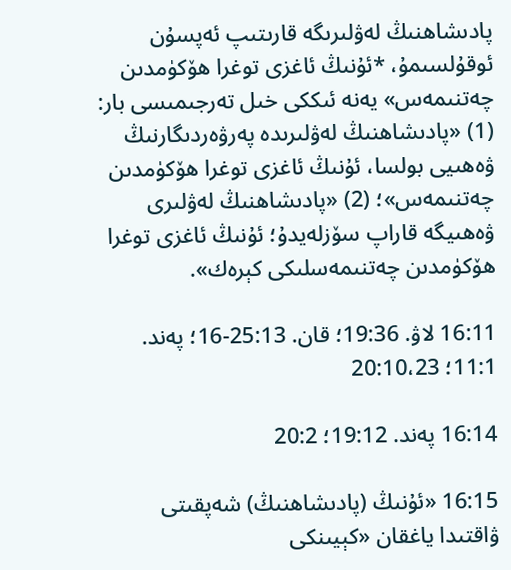پادىشاھنىڭ لەۋلىرىگە قارىتىپ ئەپسۇن ئوقۇلسىمۇ، *ئۇنىڭ ئاغزى توغرا ھۆكۈمدىن چەتنىمەس» يەنە ئىككى خىل تەرجىمىسى بار: (1) «پادىشاھنىڭ لەۋلىرىدە پەرۋەردىگارنىڭ ۋەھىيى بولسا، ئۇنىڭ ئاغزى توغرا ھۆكۈمدىن چەتنىمەس»؛ (2) «پادىشاھنىڭ لەۋلىرى ۋەھىيگە قاراپ سۆزلەيدۇ؛ ئۇنىڭ ئاغزى توغرا ھۆكۈمدىن چەتنىمەسلىكى كېرەك».

16:11 لاۋ. 19:36؛ قان. 25:13-16؛ پەند. 11:1؛ 20:10،23

16:14 پەند. 19:12؛ 20:2

16:15 «ئۇنىڭ (پادىشاھنىڭ) شەپقىتى ۋاقتىدا ياغقان «كېيىنكى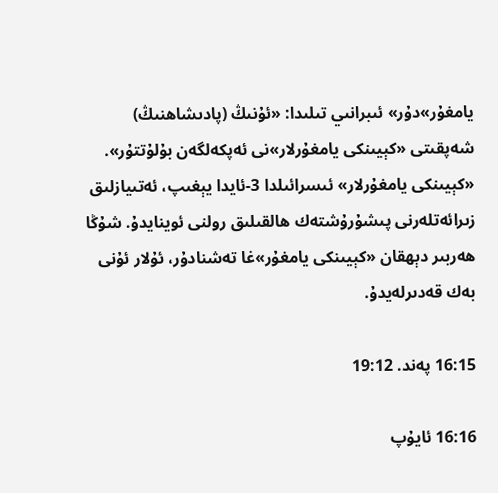يامغۇر»دۇر» ئىبرانىي تىلىدا: «ئۇنىڭ (پادىشاھنىڭ) شەپقىتى «كېيىنكى يامغۇرلار»نى ئەپكەلگەن بۇلۇتتۇر». «كېيىنكى يامغۇرلار» ئىسرائىلدا 3-ئايدا يېغىپ، ئەتىيازلىق زىرائەتلەرنى پىشۇرۇشتەك ھالقىلىق رولنى ئوينايدۇ. شۇڭا ھەربىر دېھقان «كېيىنكى يامغۇر»غا تەشنادۇر، ئۇلار ئۇنى بەك قەدىرلەيدۇ.

16:15 پەند. 19:12

16:16 ئايۇپ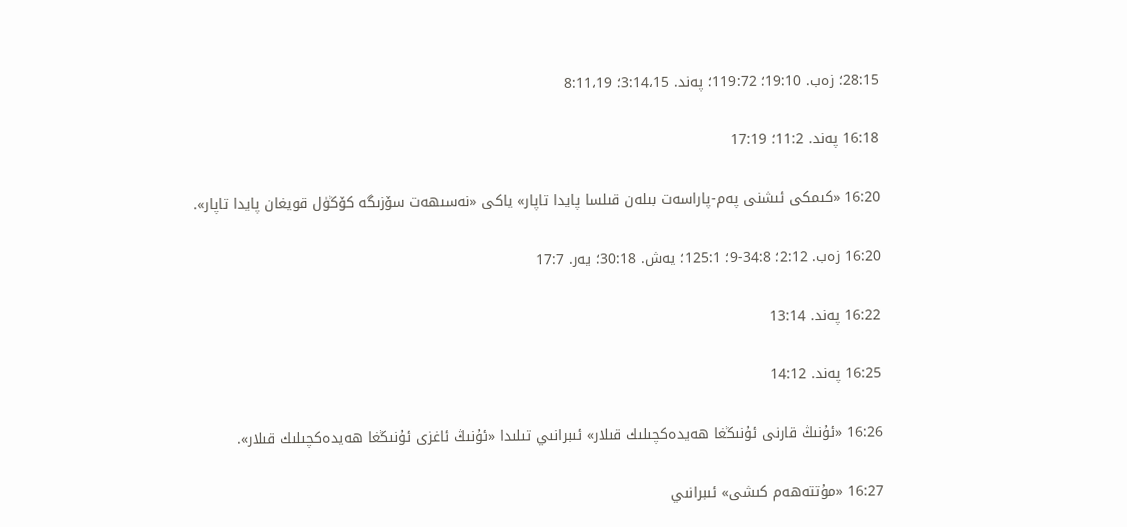28:15؛ زەب. 19:10؛ 119:72؛ پەند. 3:14،15؛ 8:11،19

16:18 پەند. 11:2؛ 17:19

16:20 «كىمكى ئىشنى پەم-پاراسەت بىلەن قىلسا پايدا تاپار» ياكى «نەسىھەت سۆزىگە كۆڭۈل قويغان پايدا تاپار».

16:20 زەب. 2:12؛ 34:8-9؛ 125:1؛ يەش. 30:18؛ يەر. 17:7

16:22 پەند. 13:14

16:25 پەند. 14:12

16:26 «ئۇنىڭ قارنى ئۇنىڭغا ھەيدەكچىلىك قىلار» ئىبرانىي تىلىدا «ئۇنىڭ ئاغزى ئۇنىڭغا ھەيدەكچىلىك قىلار».

16:27 «مۇتتەھەم كىشى» ئىبرانىي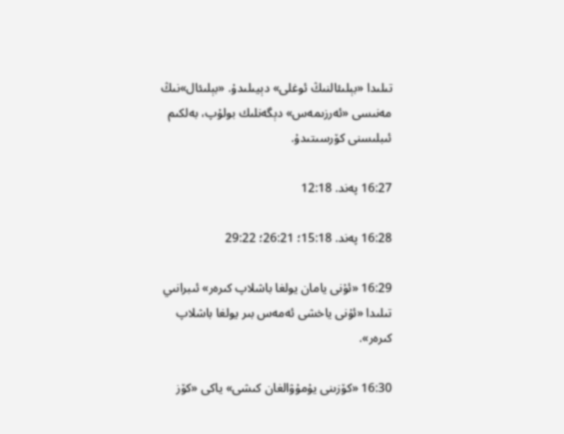تىلىدا «بېلىئالنىڭ ئوغلى» دېيىلىدۇ. «بېلىئال»نىڭ مەنىسى «ئەرزىمەس» دېگەنلىك بولۇپ، بەلكىم ئىبلىسنى كۆرسىتىدۇ.

16:27 پەند. 12:18

16:28 پەند. 15:18؛ 26:21؛ 29:22

16:29 «ئۇنى يامان يولغا باشلاپ كىرەر» ئىبرانىي تىلىدا «ئۇنى ياخشى ئەمەس بىر يولغا باشلاپ كىرەر».

16:30 «كۆزىنى يۇمۇۋالغان كىشى» ياكى «كۆز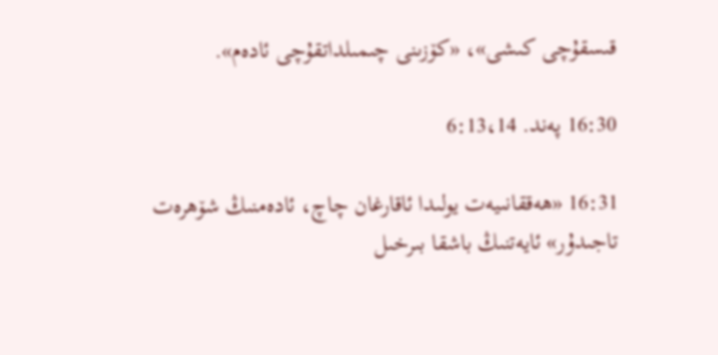قىسقۇچى كىشى»، «كۆزىنى چىمىلداتقۇچى ئادەم».

16:30 پەند. 6:13،14

16:31 «ھەققانىيەت يولىدا ئاقارغان چاچ، ئادەمنىڭ شۆھرەت تاجىدۇر» ئايەتنىڭ باشقا بىرخىل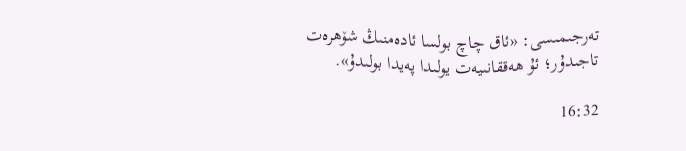تەرجىمىسى: «ئاق چاچ بولسا ئادەمنىڭ شۆھرەت تاجىدۇر؛ ئۇ ھەققانىيەت يولىدا پەيدا بولىدۇ».

16:32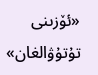«ئۆزىنى تۇتۇۋالغان»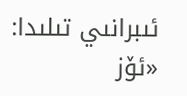ئىبرانىي تىلىدا: «ئۆز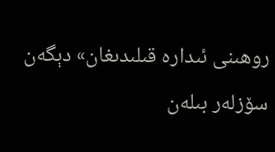روھىنى ئىدارە قىلىدىغان» دېگەن سۆزلەر بىلەن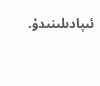ئىپادىلىنىدۇ.